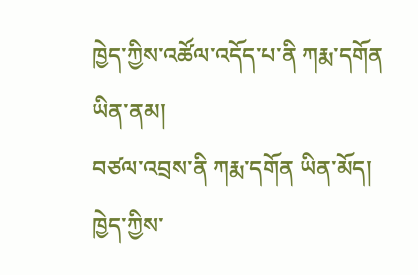ཁྱེད་ཀྱིས་འཚོལ་འདོད་པ་ནི ཀརྨ་དགོན ཡིན་ནམ།
བཙལ་འབྲས་ནི ཀརྨ་དགོན ཡིན་མོད། ཁྱེད་ཀྱིས་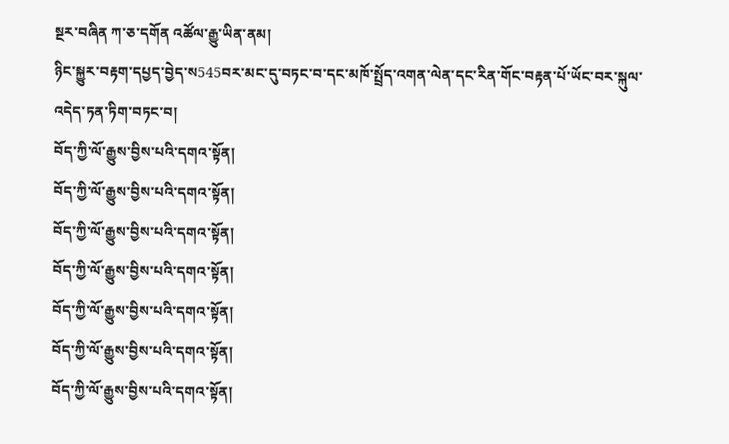སྔར་བཞིན ཀ་ཅ་དགོན འཚོལ་རྒྱུ་ཡིན་ནམ།
ཉིང་སྐྱུར་བརྟག་དཔྱད་བྱེད་ས545བར་མང་དུ་བཏང་བ་དང་མཁོ་སྤྲོད་འགན་ལེན་དང་རིན་གོང་བརྟན་པོ་ཡོང་བར་སྐུལ་འདེད་ཏན་ཏིག་བཏང་བ།
བོད་ཀྱི་ལོ་རྒྱུས་བྱིས་པའི་དགའ་སྟོན།
བོད་ཀྱི་ལོ་རྒྱུས་བྱིས་པའི་དགའ་སྟོན།
བོད་ཀྱི་ལོ་རྒྱུས་བྱིས་པའི་དགའ་སྟོན།
བོད་ཀྱི་ལོ་རྒྱུས་བྱིས་པའི་དགའ་སྟོན།
བོད་ཀྱི་ལོ་རྒྱུས་བྱིས་པའི་དགའ་སྟོན།
བོད་ཀྱི་ལོ་རྒྱུས་བྱིས་པའི་དགའ་སྟོན།
བོད་ཀྱི་ལོ་རྒྱུས་བྱིས་པའི་དགའ་སྟོན།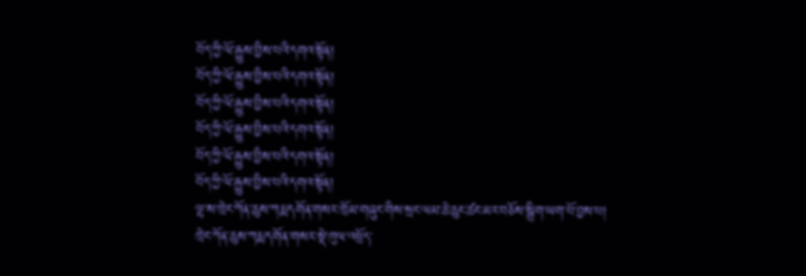བོད་ཀྱི་ལོ་རྒྱུས་བྱིས་པའི་དགའ་སྟོན།
བོད་ཀྱི་ལོ་རྒྱུས་བྱིས་པའི་དགའ་སྟོན།
བོད་ཀྱི་ལོ་རྒྱུས་བྱིས་པའི་དགའ་སྟོན།
བོད་ཀྱི་ལོ་རྒྱུས་བྱིས་པའི་དགའ་སྟོན།
བོད་ཀྱི་ལོ་རྒྱུས་བྱིས་པའི་དགའ་སྟོན།
བོད་ཀྱི་ལོ་རྒྱུས་བྱིས་པའི་དགའ་སྟོན།
ལྷ་ས་ཁྲེང་ཀོན་ཆུས་ཀརྨ་དགོན་གསར་ཁྲོམ་གཞུང་གིས་སྲང་ལམ་ཆེ་ཆུང་ཚང་མར་བཅོས་སྒྲིག་ཡག་པོ་བྱས་པ།
ཁྲེང་ཀོན་ཆུས་ཀརྨ་དགོན་གསར་སྡེ་ཁུལ་འཕྲོད་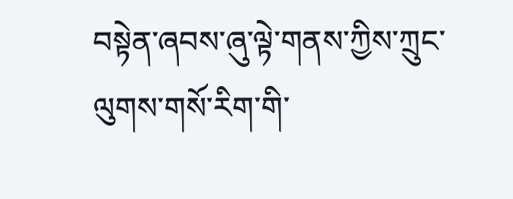བསྟེན་ཞབས་ཞུ་ལྟེ་གནས་ཀྱིས་ཀྲུང་ལུགས་གསོ་རིག་གི་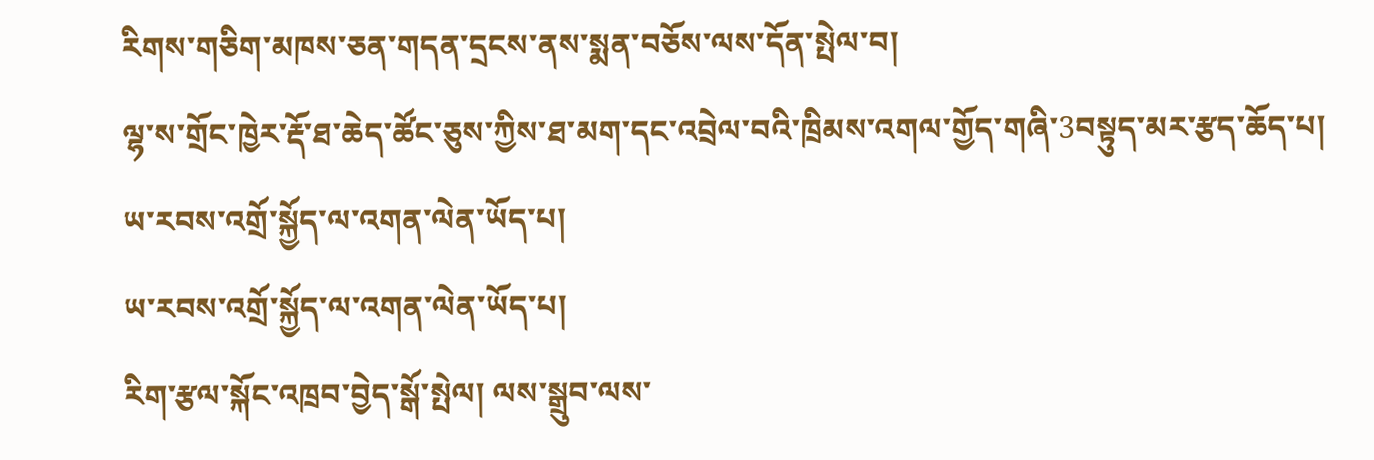རིགས་གཅིག་མཁས་ཅན་གདན་དྲངས་ནས་སྨན་བཅོས་ལས་དོན་སྤེལ་བ།
ལྷ་ས་གྲོང་ཁྱེར་རྡོ་ཐ་ཆེད་ཚོང་ཅུས་ཀྱིས་ཐ་མག་དང་འབྲེལ་བའི་ཁྲིམས་འགལ་གྱོད་གཞི་3བསྟུད་མར་རྩད་ཆོད་པ།
ཡ་རབས་འགྲོ་སྐྱོད་ལ་འགན་ལེན་ཡོད་པ།
ཡ་རབས་འགྲོ་སྐྱོད་ལ་འགན་ལེན་ཡོད་པ།
རིག་རྩལ་སྐོང་འཁྲབ་བྱེད་སྒོ་སྤེལ། ལས་སྒྲུབ་ལས་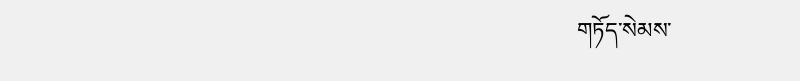གཏོད་སེམས་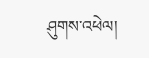ཤུགས་འཕེལ།